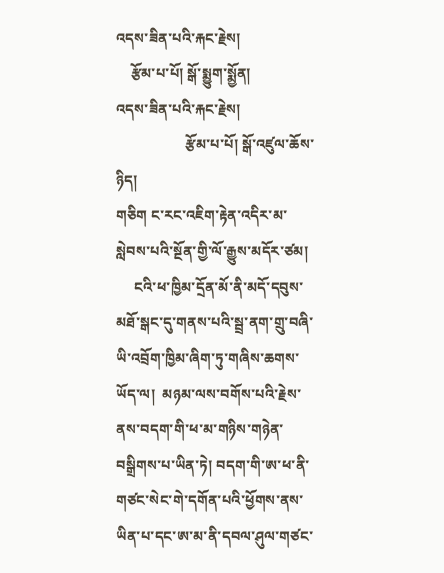འདས་ཟིན་པའི་རྐང་རྗེས།
    རྩོམ་པ་པོ། སྒོ་སྨྱུག་སྨྱོན།
འདས་ཟིན་པའི་རྐང་རྗེས།
                   རྩོམ་པ་པོ། སྒོ་འཛུལ་ཆོས་ཉིད།
གཅིག ང་རང་འཇིག་རྟེན་འདིར་མ་སླེབས་པའི་སྔོན་གྱི་ལོ་རྒྱུས་མདོར་ཙམ།
     ངའི་ཕ་ཁྱིམ་དྲོན་མོ་ནི་མདོ་དབུས་མཐོ་སྒང་དུ་གནས་པའི་སྦྲ་ནག་གྲུ་བཞི་ཡི་འབྲོག་ཁྱིམ་ཞིག་ཏུ་གཞིས་ཆགས་ཡོད་ལ།  མཉམ་ལས་བགོས་པའི་རྗེས་ནས་བདག་གི་ཕ་མ་གཉིས་གཉེན་བསྒྲིགས་པ་ཡིན་ཏེ། བདག་གི་ཨ་ཕ་ནི་གཙང་སེང་གེ་དགོན་པའི་ཕྱོགས་ནས་ཡིན་པ་དང་ཨ་མ་ནི་དབལ་ཤུལ་གཙང་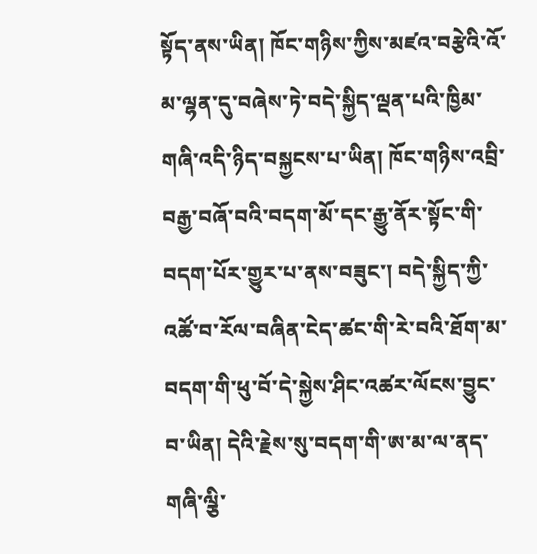སྟོད་ནས་ཡིན། ཁོང་གཉིས་ཀྱིས་མཛའ་བརྩེའི་འོ་མ་ལྷན་དུ་བཞེས་ཏེ་བདེ་སྐྱིད་ལྡན་པའི་ཁྱིམ་གཞི་འདི་ཉིད་བསྐྱངས་པ་ཡིན། ཁོང་གཉིས་འབྲི་བརྒྱ་བཞོ་བའི་བདག་མོ་དང་རྒྱུ་ནོར་སྟོང་གི་བདག་པོར་གྱུར་པ་ནས་བཟུང་། བདེ་སྐྱིད་ཀྱི་འཚོ་བ་རོལ་བཞིན་ངེད་ཚང་གི་རེ་བའི་ཐོག་མ་བདག་གི་ཕུ་བོ་དེ་སྐྱེས་ཤིང་འཚར་ལོངས་བྱུང་བ་ཡིན། དེའི་རྗེས་སུ་བདག་གི་ཨ་མ་ལ་ནད་གཞི་ལྕི་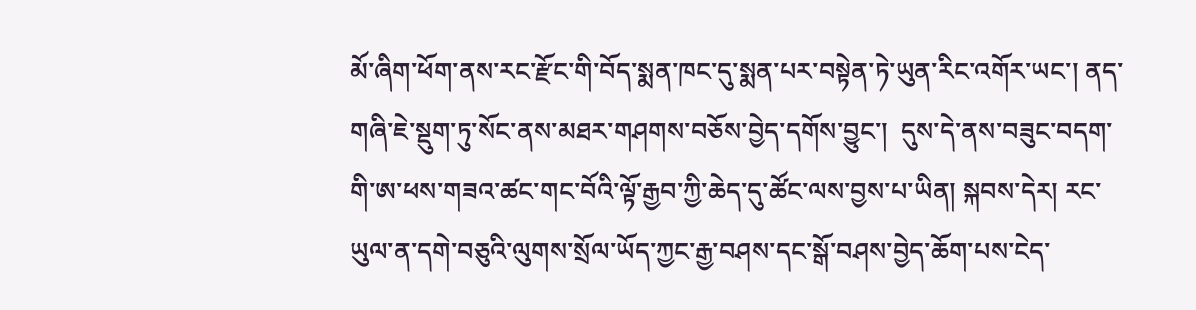མོ་ཞིག་ཕོག་ནས་རང་རྫོང་གི་བོད་སྨན་ཁང་དུ་སྨན་པར་བསྟེན་ཏེ་ཡུན་རིང་འགོར་ཡང་། ནད་གཞི་ཇེ་སྡུག་ཏུ་སོང་ནས་མཐར་གཤགས་བཅོས་བྱེད་དགོས་བྱུང་།  དུས་དེ་ནས་བཟུང་བདག་གི་ཨ་ཕས་གཟའ་ཚང་གང་བོའི་ལྟོ་རྒྱབ་ཀྱི་ཆེད་དུ་ཚོང་ལས་བྱས་པ་ཡིན། སྐབས་དེར། རང་ཡུལ་ན་དགེ་བཅུའི་ལུགས་སྲོལ་ཡོད་ཀྱང་རྒྱ་བཤས་དང་སྒོ་བཤས་བྱེད་ཆོག་པས་ངེད་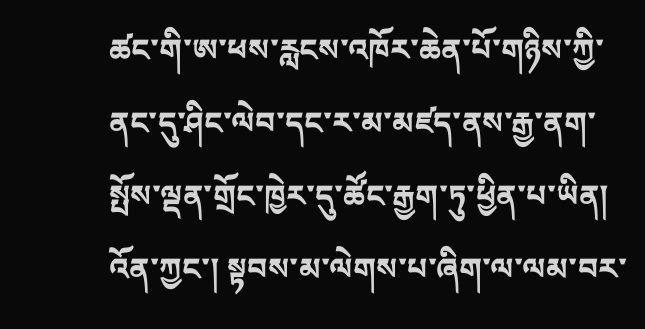ཚང་གི་ཨ་ཕས་རླངས་འཁོར་ཆེན་པོ་གཉིས་ཀྱི་ནང་དུ་ཤིང་ལེབ་དང་ར་མ་མཛད་ནས་རྒྱ་ནག་སྤོས་ལྡན་གྲོང་ཁྱེར་དུ་ཚོང་རྒྱག་ཏུ་ཕྱིན་པ་ཡིན། འོན་ཀྱང་། སྟབས་མ་ལེགས་པ་ཞིག་ལ་ལམ་བར་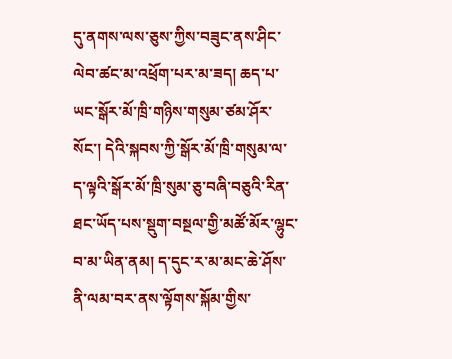དུ་ནགས་ལས་ཅུས་ཀྱིས་བཟུང་ནས་ཤིང་ལེབ་ཚང་མ་འཕྲོག་པར་མ་ཟད། ཆད་པ་ཡང་སྒོར་མོ་ཁྲི་གཉིས་གསུམ་ཙམ་ཤོར་སོང་། དེའི་སྐབས་ཀྱི་སྒོར་མོ་ཁྲི་གསུམ་ལ་ད་ལྟའི་སྒོར་མོ་ཁྲི་སུམ་ཅུ་བཞི་བཅུའི་རིན་ཐང་ཡོད་པས་སྡུག་བསྔལ་གྱི་མཚོ་མོར་ལྷུང་བ་མ་ཡིན་ནམ། ད་དུང་ར་མ་མང་ཆེ་ཤོས་ནི་ལམ་བར་ནས་ལྟོགས་སྐོམ་གྱིས་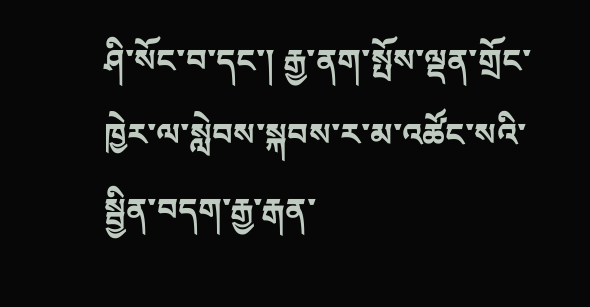ཤི་སོང་བ་དང་། རྒྱ་ནག་སྤོས་ལྡན་གྲོང་ཁྱེར་ལ་སླེབས་སྐབས་ར་མ་འཚོང་སའི་སྦྱིན་བདག་རྒྱ་རྒན་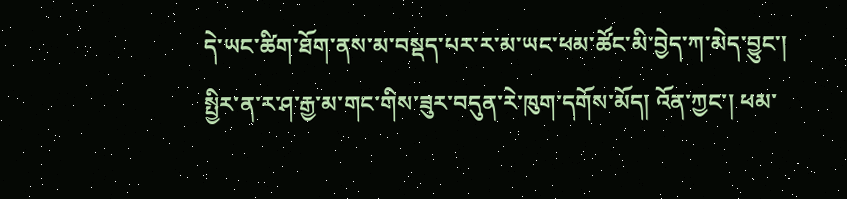དེ་ཡང་ཚིག་ཐོག་ནས་མ་བསྡད་པར་ར་མ་ཡང་ཕམ་ཚོང་མི་བྱེད་ཀ་མེད་བྱུང་། སྤྱིར་ན་ར་ཤ་རྒྱ་མ་གང་གིས་ཟུར་བདུན་རེ་ཁུག་དགོས་མོད། འོན་ཀྱང་། ཕམ་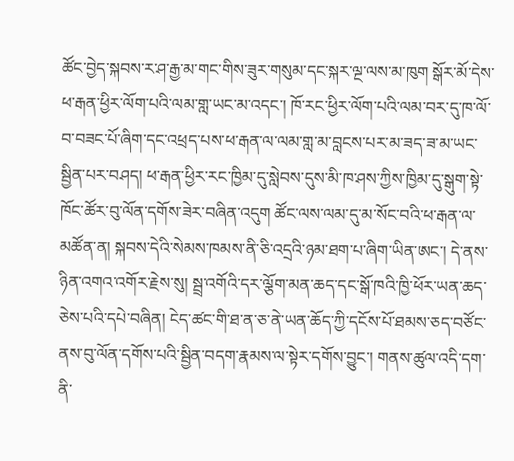ཚོང་བྱེད་སྐབས་ར་ཤ་རྒྱ་མ་གང་གིས་ཟུར་གསུམ་དང་སྐར་ལྔ་ལས་མ་ཁུག སྒོར་མོ་དེས་ཕ་རྒན་ཕྱིར་ལོག་པའི་ལམ་གླ་ཡང་མ་འདང་། ཁོ་རང་ཕྱིར་ལོག་པའི་ལམ་བར་དུ་ཁ་ལོ་བ་བཟང་པོ་ཞིག་དང་འཕྲད་པས་ཕ་རྒན་ལ་ལམ་གླ་མ་བླངས་པར་མ་ཟད་ཟ་མ་ཡང་སྦྱིན་པར་བཤད། ཕ་རྒན་ཕྱིར་རང་ཁྱིམ་དུ་སླེབས་དུས་མི་ཁ་ཤས་ཀྱིས་ཁྱིམ་དུ་སྒུག་སྟེ་ཁོང་ཚོར་བུ་ལོན་དགོས་ཟེར་བཞིན་འདུག ཚོང་ལས་ལམ་དུ་མ་སོང་བའི་ཕ་རྒན་ལ་མཚོན་ན། སྐབས་དེའི་སེམས་ཁམས་ནི་ཅི་འདྲའི་ཉམ་ཐག་པ་ཞིག་ཡིན་ཨང་། དེ་ནས་ཉིན་འགའ་འགོར་རྗེས་སུ། སྦྲ་འགོའི་དར་ལྕོག་མན་ཆད་དང་སྒོ་ཁའི་ཁྱི་ཕོར་ཡན་ཆད་ཅེས་པའི་དཔེ་བཞིན། ངེད་ཚང་གི་ཐ་ན་ཅ་ནེ་ཡན་ཆོད་ཀྱི་དངོས་པོ་ཐམས་ཅད་བཙོང་ནས་བུ་ལོན་དགོས་པའི་སྦྱིན་བདག་རྣམས་ལ་སྟེར་དགོས་བྱུང་། གནས་ཚུལ་འདི་དག་ནི་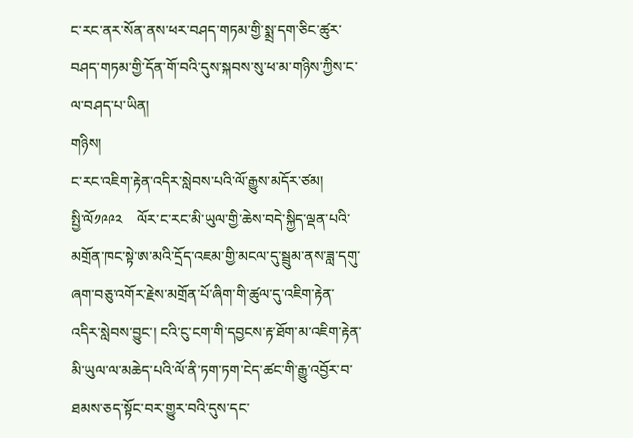ང་རང་ནར་སོན་ནས་ཕར་བཤད་གཏམ་གྱི་སྨྲ་དག་ཅིང་ཚུར་བཤད་གཏམ་གྱི་དོན་གོ་བའི་དུས་སྐབས་སུ་ཕ་མ་གཉིས་ཀྱིས་ང་ལ་བཤད་པ་ཡིན།
གཉིས།
ང་རང་འཇིག་རྟེན་འདིར་སླེབས་པའི་ལོ་རྒྱུས་མདོར་ཙམ།
སྤྱི་ལོ༡༩༩༢    ལོར་ང་རང་མི་ཡུལ་གྱི་ཆེས་བདེ་སྐྱིད་ལྡན་པའི་མགྲོན་ཁང་སྟེ་ཨ་མའི་དྲོད་འཇམ་གྱི་མངལ་དུ་སྦྲུམ་ནས་ཟླ་དགུ་ཞག་བཅུ་འགོར་རྗེས་མགྲོན་པོ་ཞིག་གི་ཚུལ་དུ་འཇིག་རྟེན་འདིར་སླེབས་བྱུང་། ངའི་ངུ་ངག་གི་དབྱངས་རྟ་ཐོག་མ་འཇིག་རྟེན་མི་ཡུལ་ལ་མཆེད་པའི་ལོ་ནི་ཏག་ཏག་ངེད་ཚང་གི་རྒྱུ་འབྱོར་བ་ཐམས་ཅད་སྟོང་བར་གྱུར་བའི་དུས་དང་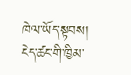ཁེལ་ཡོད་སྟབས། ངེད་ཚང་གི་ཁྱིམ་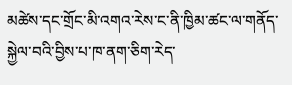མཚེས་དང་གྲོང་མི་འགའ་རེས་ང་ནི་ཁྱིམ་ཚང་ལ་གནོད་སྐྱེལ་བའི་བྱིས་པ་ཁ་ནག་ཅིག་རེད་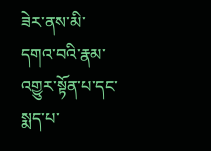ཟེར་ནས་མི་དགའ་བའི་རྣམ་འགྱུར་སྟོན་པ་དང་སྨད་པ་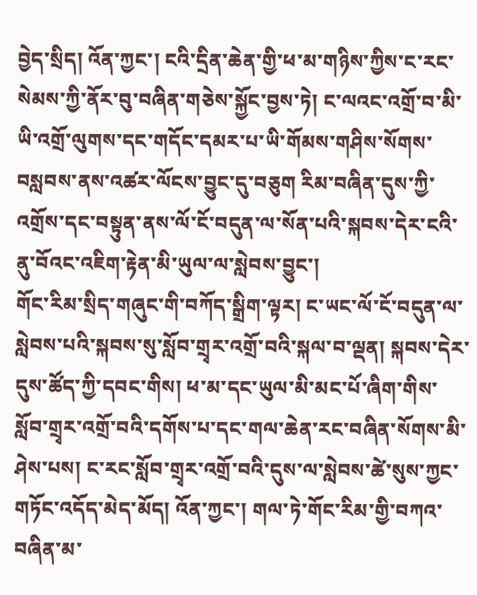བྱེད་སྲིད། འོན་ཀྱང་། ངའི་དྲིན་ཆེན་གྱི་ཕ་མ་གཉིས་ཀྱིས་ང་རང་སེམས་ཀྱི་ནོར་བུ་བཞིན་གཅེས་སྐྱོང་བྱས་ཏེ། ང་ལའང་འགྲོ་བ་མི་ཡི་འགྲོ་ལུགས་དང་གདོང་དམར་པ་ཡི་གོམས་གཤིས་སོགས་བསླབས་ནས་འཚར་ལོངས་བྱུང་དུ་བཅུག རིམ་བཞིན་དུས་ཀྱི་འགྲོས་དང་བསྟུན་ནས་ལོ་ངོ་བདུན་ལ་སོན་པའི་སྐབས་དེར་ངའི་ནུ་བོའང་འཇིག་རྟེན་མི་ཡུལ་ལ་སླེབས་བྱུང་།
གོང་རིམ་སྲིད་གཞུང་གི་བཀོད་སྒྲིག་ལྟར། ང་ཡང་ལོ་ངོ་བདུན་ལ་སླེབས་པའི་སྐབས་སུ་སློབ་གྲྭར་འགྲོ་བའི་སྐལ་བ་ལྡན། སྐབས་དེར་དུས་ཚོད་ཀྱི་དབང་གིས། ཕ་མ་དང་ཡུལ་མི་མང་པོ་ཞིག་གིས་སློབ་གྲྭར་འགྲོ་བའི་དགོས་པ་དང་གལ་ཆེན་རང་བཞིན་སོགས་མི་ཤེས་པས། ང་རང་སློབ་གྲྭར་འགྲོ་བའི་དུས་ལ་སླེབས་ཚེ་སུས་ཀྱང་གཏོང་འདོད་མེད་མོད། འོན་ཀྱང་། གལ་ཏེ་གོང་རིམ་གྱི་བཀའ་བཞིན་མ་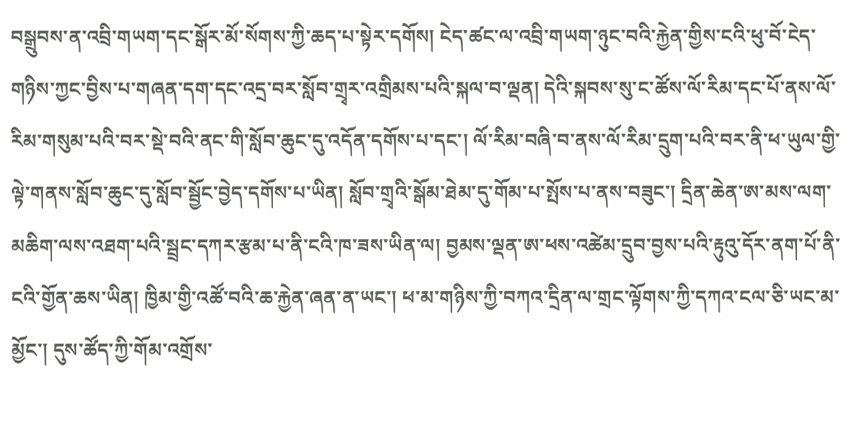བསྒྲུབས་ན་འབྲི་གཡག་དང་སྒོར་མོ་སོགས་ཀྱི་ཆད་པ་སྟེར་དགོས། ངེད་ཚང་ལ་འབྲི་གཡག་ཉུང་བའི་རྐྱེན་གྱིས་ངའི་ཕུ་བོ་ངེད་གཉིས་ཀྱང་བྱིས་པ་གཞན་དག་དང་འདྲ་བར་སློབ་གྲྭར་འགྲིམས་པའི་སྐལ་བ་ལྡན། དེའི་སྐབས་སུ་ང་ཚོས་ལོ་རིམ་དང་པོ་ནས་ལོ་རིམ་གསུམ་པའི་བར་སྡེ་བའི་ནང་གི་སློབ་ཆུང་དུ་འདོན་དགོས་པ་དང་། ལོ་རིམ་བཞི་བ་ནས་ལོ་རིམ་དྲུག་པའི་བར་ནི་ཕ་ཡུལ་གྱི་ལྟེ་གནས་སློབ་ཆུང་དུ་སློབ་སྦྱོང་བྱེད་དགོས་པ་ཡིན། སློབ་གྲྭའི་སྒོམ་ཐེམ་དུ་གོམ་པ་སྤོས་པ་ནས་བཟུང་། དྲིན་ཆེན་ཨ་མས་ལག་མཆིག་ལས་འཐག་པའི་སྦྲང་དཀར་རྩམ་པ་ནི་ངའི་ཁ་ཟས་ཡིན་ལ། བྱམས་ལྡན་ཨ་ཕས་འཚེམ་དྲུབ་བྱས་པའི་རྟུའུ་དོར་ནག་པོ་ནི་ངའི་གྱོན་ཆས་ཡིན། ཁྱིམ་གྱི་འཚོ་བའི་ཆ་རྐྱེན་ཞན་ན་ཡང་། ཕ་མ་གཉིས་ཀྱི་བཀའ་དྲིན་ལ་གྲང་ལྟོགས་ཀྱི་དཀའ་ངལ་ཅི་ཡང་མ་མྱོང་། དུས་ཚོད་ཀྱི་གོམ་འགྲོས་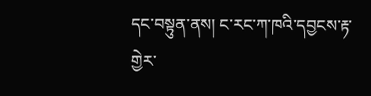དང་བསྟུན་ནས། ང་རང་ཀ་ཁའི་དབྱངས་རྟ་གྱེར་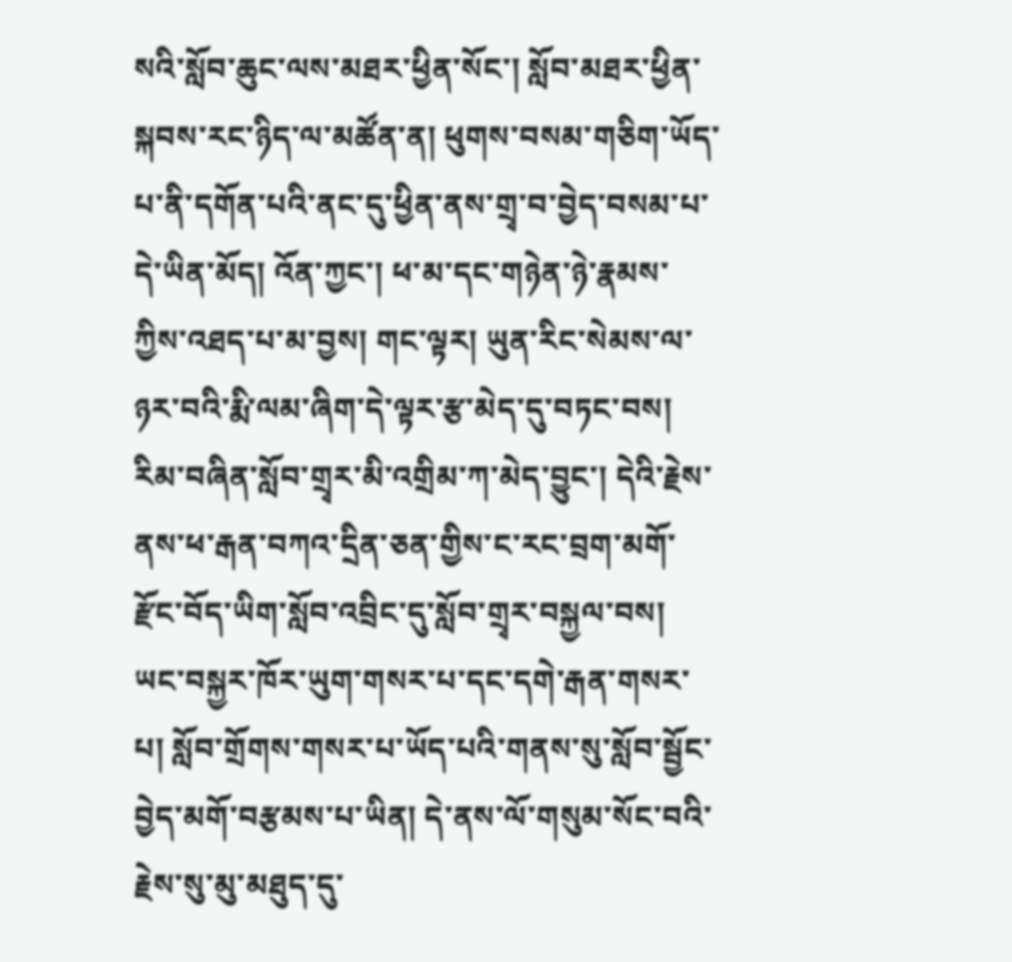སའི་སློབ་ཆུང་ལས་མཐར་ཕྱིན་སོང་། སློབ་མཐར་ཕྱིན་སྐབས་རང་ཉིད་ལ་མཚོན་ན། ཕུགས་བསམ་གཅིག་ཡོད་པ་ནི་དགོན་པའི་ནང་དུ་ཕྱིན་ནས་གྲྭ་བ་བྱེད་བསམ་པ་དེ་ཡིན་མོད། འོན་ཀྱང་། ཕ་མ་དང་གཉེན་ཉེ་རྣམས་ཀྱིས་འཐད་པ་མ་བྱས། གང་ལྟར། ཡུན་རིང་སེམས་ལ་ཉར་བའི་རྨི་ལམ་ཞིག་དེ་ལྟར་རྩ་མེད་དུ་བཏང་བས། རིམ་བཞིན་སློབ་གྲྭར་མི་འགྲིམ་ཀ་མེད་བྱུང་། དེའི་རྗེས་ནས་ཕ་རྒན་བཀའ་དྲིན་ཅན་གྱིས་ང་རང་བྲག་མགོ་རྫོང་བོད་ཡིག་སློབ་འབྲིང་དུ་སློབ་གྲྭར་བསྐྱལ་བས། ཡང་བསྐྱར་ཁོར་ཡུག་གསར་པ་དང་དགེ་རྒན་གསར་པ། སློབ་གྲོགས་གསར་པ་ཡོད་པའི་གནས་སུ་སློབ་སྦྱོང་བྱེད་མགོ་བརྩམས་པ་ཡིན། དེ་ནས་ལོ་གསུམ་སོང་བའི་རྗེས་སུ་མུ་མཐུད་དུ་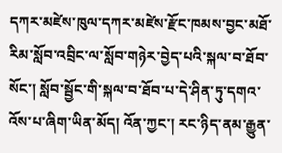དཀར་མཛེས་ཁུལ་དཀར་མཛེས་རྫོང་ཁམས་བྱང་མཐོ་རིམ་སློབ་འབྲིང་ལ་སློབ་གཉེར་བྱེད་པའི་སྐལ་བ་ཐོབ་སོང་། སློབ་སྦྱོང་གི་སྐལ་བ་ཐོབ་པ་དེ་ཤིན་ཏུ་དགའ་འོས་པ་ཞིག་ཡིན་མོད། འོན་ཀྱང་། རང་ཉིད་ནམ་རྒྱུན་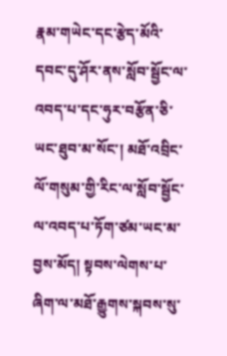རྣམ་གཡེང་དང་རྩེད་མོའི་དབང་དུ་ཤོར་ནས་སློབ་སྦྱོང་ལ་འབད་པ་དང་ཧུར་བརྩོན་ཅི་ཡང་ཐུབ་མ་སོང་། མཐོ་འབྲིང་ལོ་གསུམ་གྱི་རིང་ལ་སློབ་སྦྱོང་ལ་འབད་པ་ཏོག་ཙམ་ཡང་མ་བྱས་མོད། སྟབས་ལེགས་པ་ཞིག་ལ་མཐོ་རྒྱུགས་སྐབས་སུ་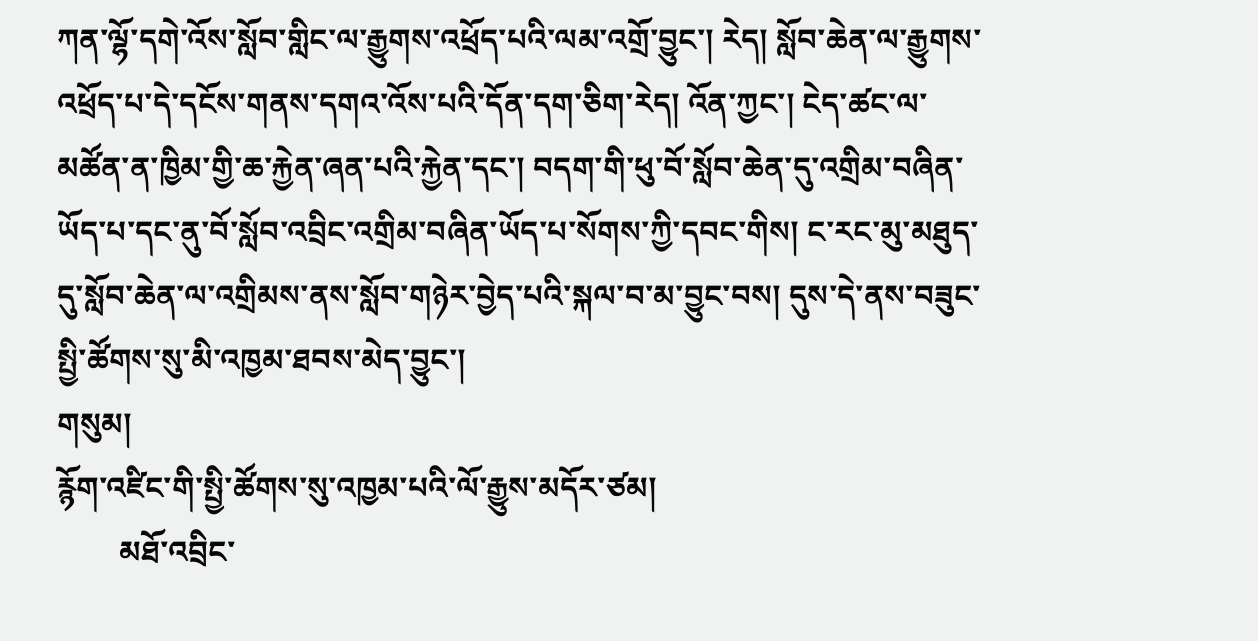ཀན་ལྷོ་དགེ་འོས་སློབ་གླིང་ལ་རྒྱུགས་འཕྲོད་པའི་ལམ་འགྲོ་བྱུང་། རེད། སློབ་ཆེན་ལ་རྒྱུགས་འཕྲོད་པ་དེ་དངོས་གནས་དགའ་འོས་པའི་དོན་དག་ཅིག་རེད། འོན་ཀྱང་། ངེད་ཚང་ལ་མཚོན་ན་ཁྱིམ་གྱི་ཆ་རྐྱེན་ཞན་པའི་རྐྱེན་དང་། བདག་གི་ཕུ་བོ་སློབ་ཆེན་དུ་འགྲིམ་བཞིན་ཡོད་པ་དང་ནུ་བོ་སློབ་འབྲིང་འགྲིམ་བཞིན་ཡོད་པ་སོགས་ཀྱི་དབང་གིས། ང་རང་མུ་མཐུད་དུ་སློབ་ཆེན་ལ་འགྲིམས་ནས་སློབ་གཉེར་བྱེད་པའི་སྐལ་བ་མ་བྱུང་བས། དུས་དེ་ནས་བཟུང་སྤྱི་ཚོགས་སུ་མི་འཁྱམ་ཐབས་མེད་བྱུང་།
གསུམ།
རྙོག་འཛིང་གི་སྤྱི་ཚོགས་སུ་འཁྱམ་པའི་ལོ་རྒྱུས་མདོར་ཙམ།
        མཐོ་འབྲིང་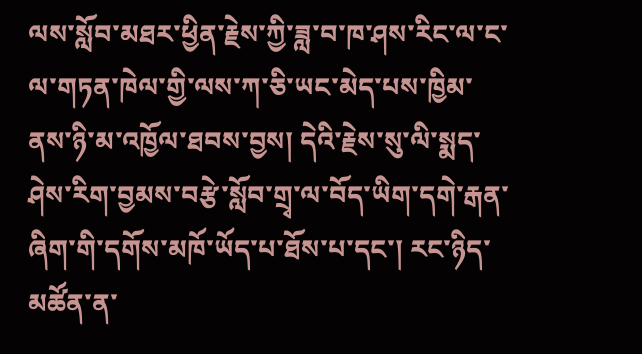ལས་སློབ་མཐར་ཕྱིན་རྗེས་ཀྱི་ཟླ་བ་ཁ་ཤས་རིང་ལ་ང་ལ་གཏན་ཁེལ་གྱི་ལས་ཀ་ཅི་ཡང་མེད་པས་ཁྱིམ་ནས་ཉི་མ་འཁྱོལ་ཐབས་བྱས། དེའི་རྗེས་སུ་ལི་སྨད་ཤེས་རིག་བྱམས་བརྩེ་སློབ་གྲྭ་ལ་བོད་ཡིག་དགེ་རྒན་ཞིག་གི་དགོས་མཁོ་ཡོད་པ་ཐོས་པ་དང་། རང་ཉིད་མཚོན་ན་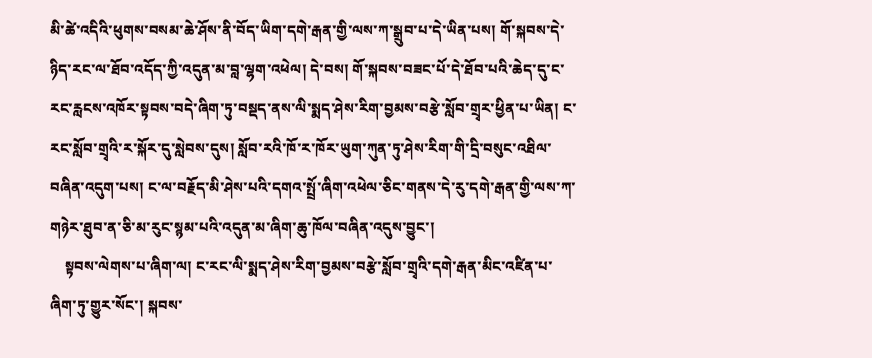མི་ཚེ་འདིའི་ཕུགས་བསམ་ཆེ་ཤོས་ནི་བོད་ཡིག་དགེ་རྒན་གྱི་ལས་ཀ་སྒྲུབ་པ་དེ་ཡིན་པས། གོ་སྐབས་དེ་ཉིད་རང་ལ་ཐོབ་འདོད་ཀྱི་འདུན་མ་བླ་ལྷག་འཕེལ། དེ་བས། གོ་སྐབས་བཟང་པོ་དེ་ཐོབ་པའི་ཆེད་དུ་ང་རང་རླངས་འཁོར་སྟབས་བདེ་ཞིག་ཏུ་བསྡད་ནས་ལི་སྨད་ཤེས་རིག་བྱམས་བརྩེ་སློབ་གྲྭར་ཕྱིན་པ་ཡིན། ང་རང་སློབ་གྲྭའི་ར་སྐོར་དུ་སླེབས་དུས། སློབ་རའི་ཁོ་ར་ཁོར་ཡུག་ཀུན་ཏུ་ཤེས་རིག་གི་དྲི་བསུང་འཐིལ་བཞིན་འདུག་པས། ང་ལ་བརྗོད་མི་ཤེས་པའི་དགའ་སྤྲོ་ཞིག་འཕེལ་ཅིང་གནས་དེ་རུ་དགེ་རྒན་གྱི་ལས་ཀ་གཉེར་ཐུབ་ན་ཅི་མ་རུང་སྙམ་པའི་འདུན་མ་ཞིག་ཆུ་ཁོལ་བཞིན་འདུས་བྱུང་།
    སྟབས་ལེགས་པ་ཞིག་ལ། ང་རང་ལི་སྨད་ཤེས་རིག་བྱམས་བརྩེ་སློབ་གྲྭའི་དགེ་རྒན་མིང་འཛིན་པ་ཞིག་ཏུ་གྱུར་སོང་། སྐབས་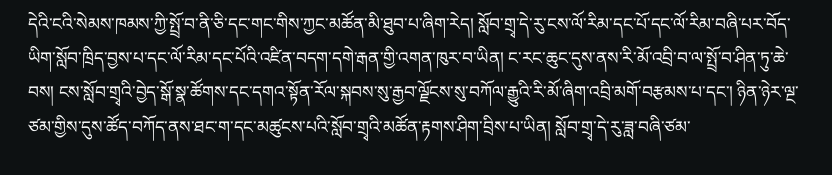དེའི་ངའི་སེམས་ཁམས་ཀྱི་སྤྲོ་བ་ནི་ཅི་དང་གང་གིས་ཀྱང་མཚོན་མི་ཐུབ་པ་ཞིག་རེད། སློབ་གྲྭ་དེ་རུ་ངས་ལོ་རིམ་དང་པོ་དང་ལོ་རིམ་བཞི་པར་བོད་ཡིག་སློབ་ཁྲིད་བྱས་པ་དང་ལོ་རིམ་དང་པོའི་འཛིན་བདག་དགེ་རྒན་གྱི་འགན་ཁུར་བ་ཡིན། ང་རང་ཆུང་དུས་ནས་རི་མོ་འབྲི་བ་ལ་སྤྲོ་བ་ཤིན་ཏུ་ཆེ་བས། ངས་སློབ་གྲྭའི་བྱེད་སྒོ་སྣ་ཚོགས་དང་དགའ་སྟོན་རོལ་སྐབས་སུ་རྒྱབ་ལྗོངས་སུ་བཀོལ་རྒྱུའི་རི་མོ་ཞིག་འབྲི་མགོ་བརྩམས་པ་དང་། ཉིན་ཉེར་ལྔ་ཙམ་གྱིས་དུས་ཚོད་བཀོད་ནས་ཐང་ག་དང་མཚུངས་པའི་སློབ་གྲྭའི་མཚོན་རྟགས་ཤིག་བྲིས་པ་ཡིན། སློབ་གྲྭ་དེ་རུ་ཟླ་བཞི་ཙམ་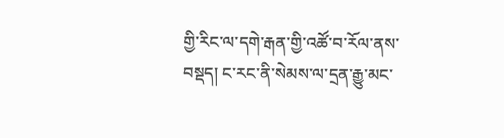གྱི་རིང་ལ་དགེ་རྒན་གྱི་འཚོ་བ་རོལ་ནས་བསྡད། ང་རང་ནི་སེམས་ལ་དྲན་རྒྱུ་མང་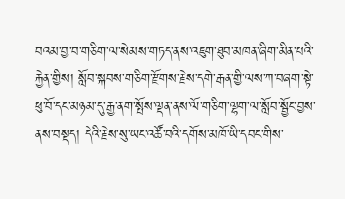བའམ་བྱ་བ་གཅིག་ལ་སེམས་གཏད་ནས་འཇུག་ཐུབ་མཁན་ཞིག་མིན་པའི་རྐྱེན་གྱིས། སློབ་སྐབས་གཅིག་རྫོགས་རྗེས་དགེ་རྒན་གྱི་ལས་ཀ་བཞག་སྟེ་ཕུ་བོ་དང་མཉམ་དུ་རྒྱ་ནག་སྤོས་ལྡན་ནས་ལོ་གཅིག་ལྷག་ལ་སློབ་སྦྱོང་བྱས་ནས་བསྡད། དེའི་རྗེས་སུ་ཡང་འཚོ་བའི་དགོས་མཁོ་ཡི་དབང་གིས་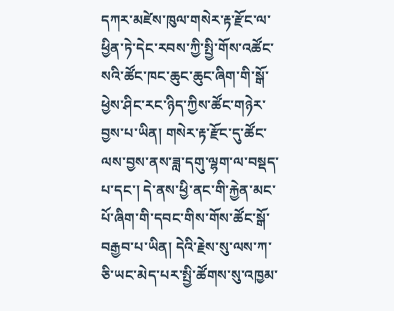དཀར་མཛེས་ཁུལ་གསེར་རྟ་རྫོང་ལ་ཕྱིན་ཏེ་དེང་རབས་ཀྱི་སྤྱི་གོས་འཚོང་སའི་ཚོང་ཁང་ཆུང་ཆུང་ཞིག་གི་སྒོ་ཕྱེས་ཤིང་རང་ཉིད་ཀྱིས་ཚོང་གཉེར་བྱས་པ་ཡིན། གསེར་རྟ་རྫོང་དུ་ཚོང་ལས་བྱས་ནས་ཟླ་དགུ་ལྷག་ལ་བསྡད་པ་དང་། དེ་ནས་ཕྱི་ནང་གི་རྐྱེན་མང་པོ་ཞིག་གི་དབང་གིས་གོས་ཚོང་སྒོ་བརྒྱབ་པ་ཡིན། དེའི་རྗེས་སུ་ལས་ཀ་ཅི་ཡང་མེད་པར་སྤྱི་ཚོགས་སུ་འཁྱམ་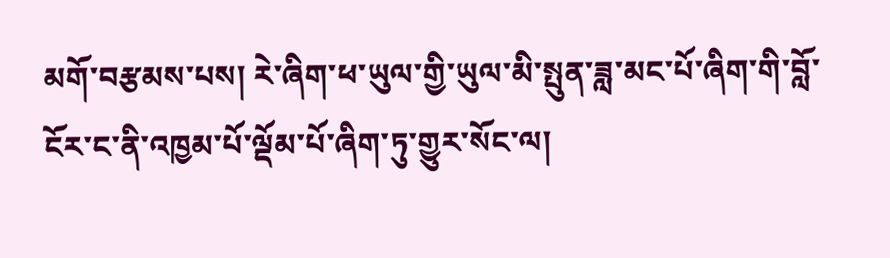མགོ་བརྩམས་པས། རེ་ཞིག་ཕ་ཡུལ་གྱི་ཡུལ་མི་སྤུན་ཟླ་མང་པོ་ཞིག་གི་བློ་ངོར་ང་ནི་འཁྱམ་པོ་ལྡོམ་པོ་ཞིག་ཏུ་གྱུར་སོང་ལ།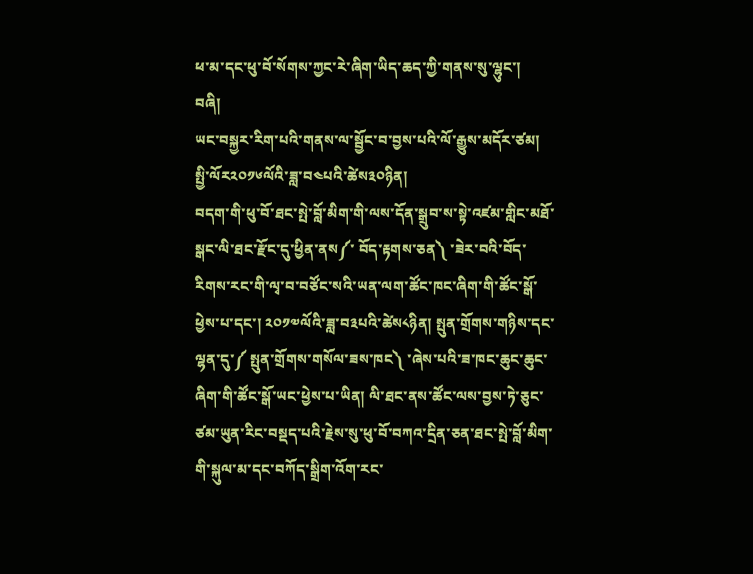ཕ་མ་དང་ཕུ་བོ་སོགས་ཀྱང་རེ་ཞིག་ཡིད་ཆད་ཀྱི་གནས་སུ་ལྷུང་།
བཞི།
ཡང་བསྐྱར་རིག་པའི་གནས་ལ་སྦྱོང་བ་བྱས་པའི་ལོ་རྒྱུས་མདོར་ཙམ།
སྤྱི་ལོར༢༠༡༦ལོའི་ཟླ་བ༤པའི་ཚེས༣༠ཉིན།
བདག་གི་ཕུ་བོ་ཐང་སྤེ་བློ་མིག་གི་ལས་དོན་སྒྲུབ་ས་སྟེ་འཛམ་གླིང་མཐོ་སྒང་ལི་ཐང་རྫོང་དུ་ཕྱིན་ནས༼་ བོད་རྟགས་ཅན༽ ་ཟེར་བའི་བོད་རིགས་རང་གི་ལྭ་བ་བཙོང་སའི་ཡན་ལག་ཚོང་ཁང་ཞིག་གི་ཚོང་སྒོ་ཕྱེས་པ་དང་། ༢༠༡༧ལོའི་ཟླ་བ༣པའི་ཚེས༨ཉིན། སྤུན་གྲོགས་གཉིས་དང་ལྷན་དུ་༼ སྤུན་གྲོགས་གསོལ་ཟས་ཁང༽ ་ཞེས་པའི་ཟ་ཁང་ཆུང་ཆུང་ཞིག་གི་ཚོང་སྒོ་ཡང་ཕྱེས་པ་ཡིན། ལི་ཐང་ནས་ཚོང་ལས་བྱས་ཏེ་ཅུང་ཙམ་ཡུན་རིང་བསྡད་པའི་རྗེས་སུ་ཕུ་བོ་བཀའ་དྲིན་ཅན་ཐང་སྤེ་བློ་མིག་གི་སྐུལ་མ་དང་བཀོད་སྒྲིག་འོག་རང་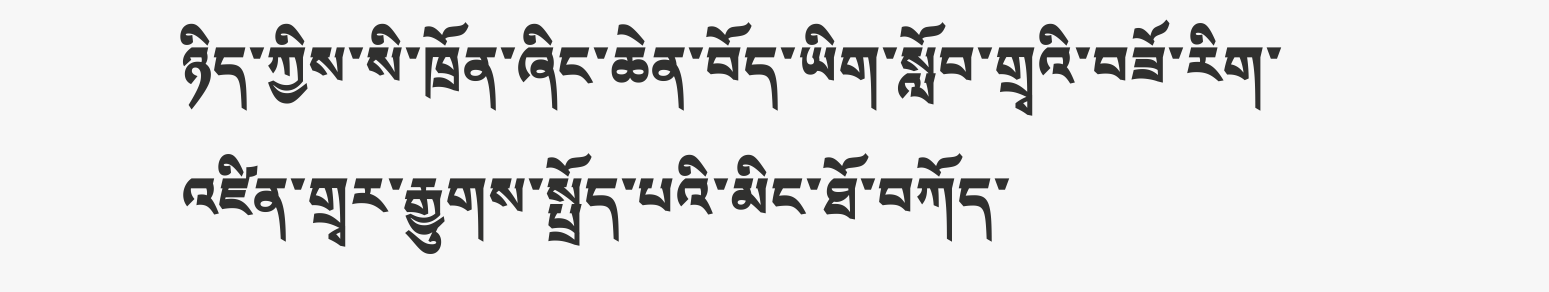ཉིད་ཀྱིས་སི་ཁྲོན་ཞིང་ཆེན་བོད་ཡིག་སློབ་གྲྭའི་བཟོ་རིག་འཛིན་གྲྭར་རྒྱུགས་སྤྲོད་པའི་མིང་ཐོ་བཀོད་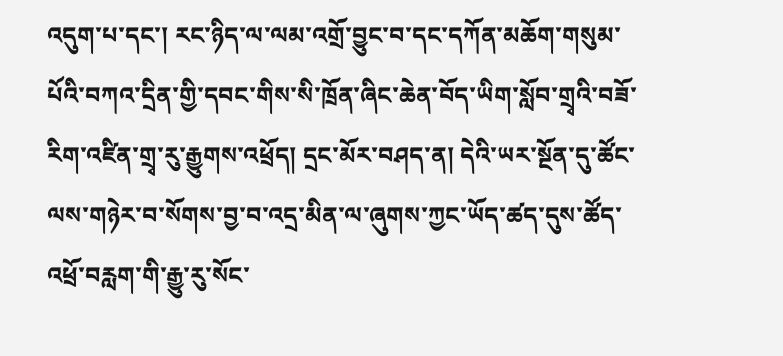འདུག་པ་དང་། རང་ཉིད་ལ་ལམ་འགྲོ་བྱུང་བ་དང་དཀོན་མཆོག་གསུམ་པོའི་བཀའ་དྲིན་གྱི་དབང་གིས་སི་ཁྲོན་ཞིང་ཆེན་བོད་ཡིག་སློབ་གྲྭའི་བཟོ་རིག་འཛིན་གྲྭ་རུ་རྒྱུགས་འཕྲོད། དྲང་མོར་བཤད་ན། དེའི་ཡར་སྔོན་དུ་ཚོང་ལས་གཉེར་བ་སོགས་བྱ་བ་འདྲ་མིན་ལ་ཞུགས་ཀྱང་ཡོད་ཚད་དུས་ཚོད་འཕྲོ་བརླག་གི་རྒྱུ་རུ་སོང་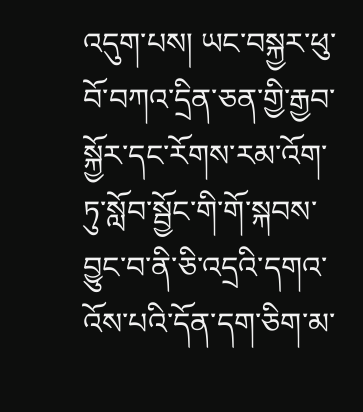འདུག་པས། ཡང་བསྐྱར་ཕུ་བོ་བཀའ་དྲིན་ཅན་གྱི་རྒྱབ་སྐྱོར་དང་རོགས་རམ་འོག་ཏུ་སློབ་སྦྱོང་གི་གོ་སྐབས་བྱུང་བ་ནི་ཅི་འདྲའི་དགའ་འོས་པའི་དོན་དག་ཅིག་མ་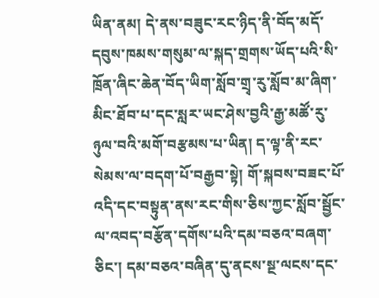ཡིན་ནམ། དེ་ནས་བཟུང་རང་ཉིད་ནི་བོད་མདོ་དབུས་ཁམས་གསུམ་ལ་སྐད་གྲགས་ཡོད་པའི་སི་ཁྲོན་ཞིང་ཆེན་བོད་ཡིག་སློབ་གྲྭ་རུ་སློབ་མ་ཞིག་མིང་ཐོབ་པ་དང་སླར་ཡང་ཤེས་བྱའི་རྒྱ་མཚོ་རུ་ཉུལ་བའི་མགོ་བརྩམས་པ་ཡིན། ད་ལྟ་ནི་རང་སེམས་ལ་བདག་པོ་བརྒྱབ་སྟེ། གོ་སྐབས་བཟང་པོ་འདི་དང་བསྟུན་ནས་རང་གིས་ཅིས་ཀྱང་སློབ་སྦྱོང་ལ་འབད་བརྩོན་དགོས་པའི་དམ་བཅའ་བཞག་ཅིང་། དམ་བཅའ་བཞིན་དུ་ནངས་སྔ་ལངས་དང་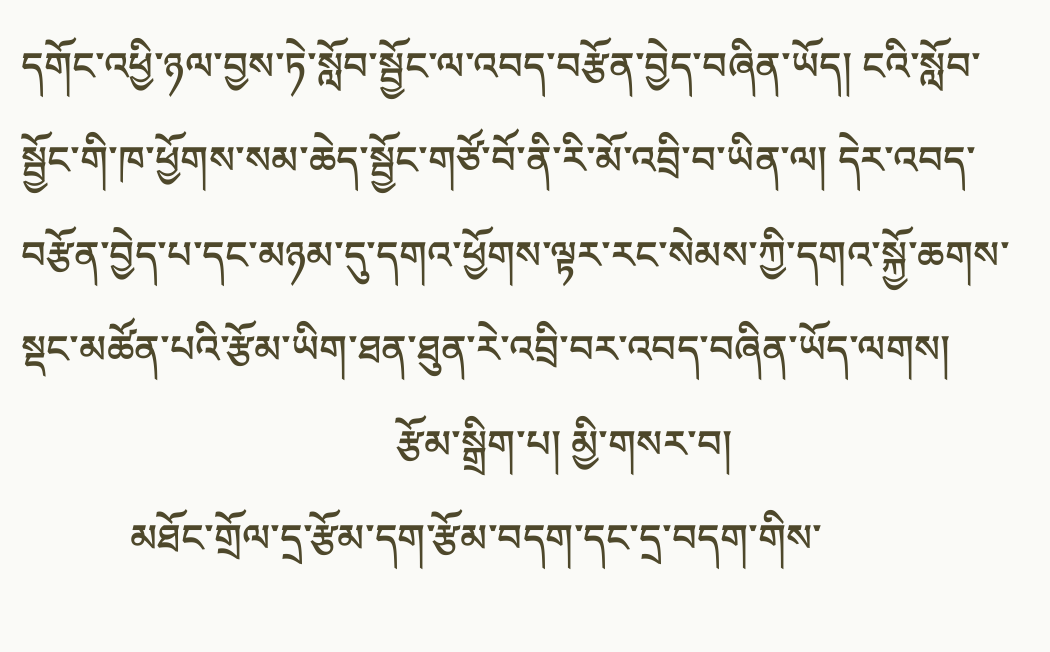དགོང་འཕྱི་ཉལ་བྱས་ཏེ་སློབ་སྦྱོང་ལ་འབད་བརྩོན་བྱེད་བཞིན་ཡོད། ངའི་སློབ་སྦྱོང་གི་ཁ་ཕྱོགས་སམ་ཆེད་སྦྱོང་གཙོ་བོ་ནི་རི་མོ་འབྲི་བ་ཡིན་ལ། དེར་འབད་བརྩོན་བྱེད་པ་དང་མཉམ་དུ་དགའ་ཕྱོགས་ལྟར་རང་སེམས་ཀྱི་དགའ་སྐྱོ་ཆགས་སྡང་མཚོན་པའི་རྩོམ་ཡིག་ཐན་ཐུན་རེ་འབྲི་བར་འབད་བཞིན་ཡོད་ལགས།
                                      རྩོམ་སྒྲིག་པ། མྱི་གསར་བ།
           མཐོང་གྲོལ་དྲ་རྩོམ་དག་རྩོམ་བདག་དང་དྲ་བདག་གིས་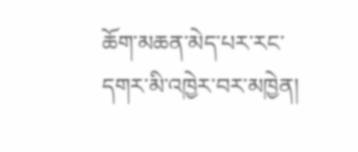ཆོག་མཆན་མེད་པར་རང་དགར་མི་འཁྱེར་བར་མཁྱེན།